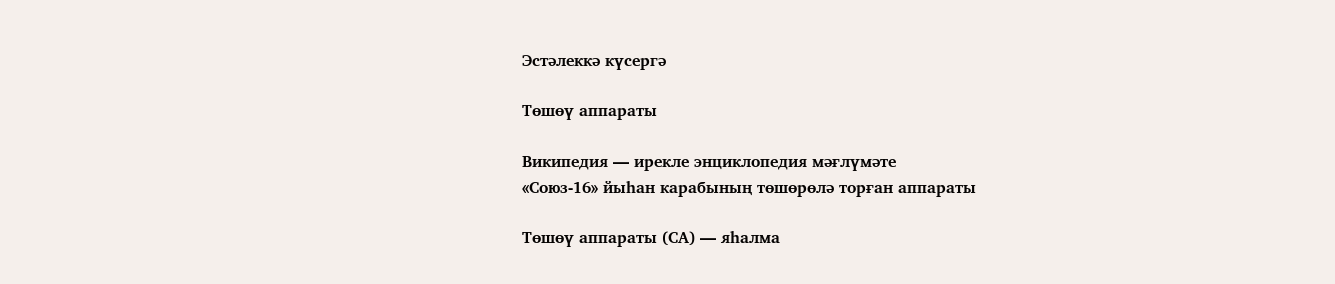Эстәлеккә күсергә

Төшөү аппараты

Википедия — ирекле энциклопедия мәғлүмәте
«Союз-16» йыһан карабының төшөрөлә торған аппараты

Төшөү аппараты (СА) — яһалма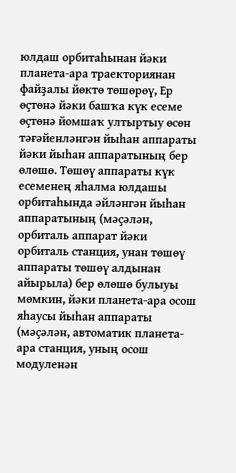юлдаш орбитаһынан йәки планета-ара траекториянан файҙалы йөктө төшөрөү, Ер өҫтөнә йәки башҡа күк есеме өҫтөнә йомшаҡ ултыртыу өсөн тәғәйенләнгән йыһан аппараты йәки йыһан аппаратының бер өлөшө. Төшөү аппараты күк есеменең яһалма юлдашы орбитаһында әйләнгән йыһан аппаратының (мәҫәлән, орбиталь аппарат йәки орбиталь станция, унан төшөү аппараты төшөү алдынан айырыла) бер өлөшө булыуы мөмкин, йәки планета-ара осош яһаусы йыһан аппараты (мәҫәлән, автоматик планета-ара станция, уның осош модуленән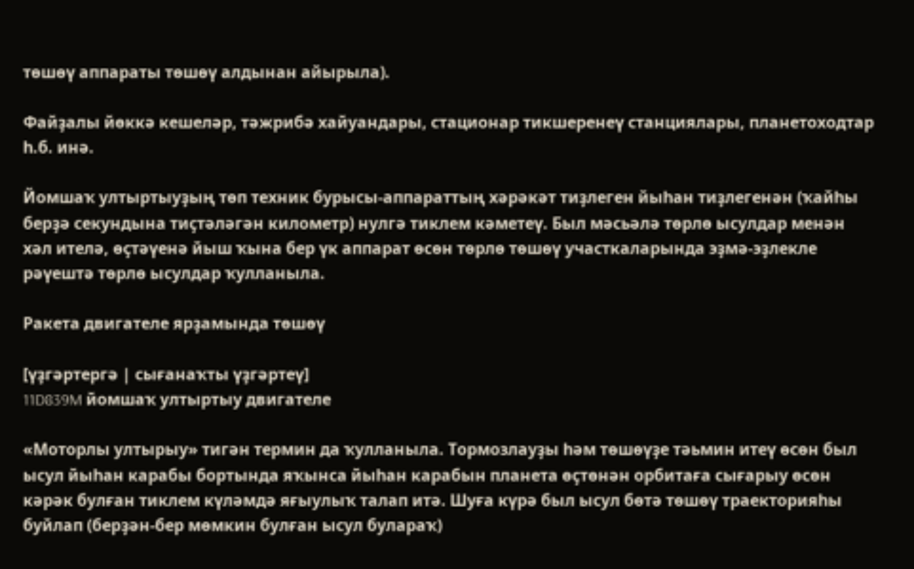төшөү аппараты төшөү алдынан айырыла).

Файҙалы йөккә кешеләр, тәжрибә хайуандары, стационар тикшеренеү станциялары, планетоходтар һ.б. инә.

Йомшаҡ ултыртыуҙың төп техник бурысы-аппараттың хәрәкәт тиҙлеген йыһан тиҙлегенән (ҡайһы берҙә секундына тиҫтәләгән километр) нулгә тиклем кәметеү. Был мәсьәлә төрлө ысулдар менән хәл ителә, өҫтәүенә йыш ҡына бер үк аппарат өсөн төрлө төшөү участкаларында эҙмә-эҙлекле рәүештә төрлө ысулдар ҡулланыла.

Ракета двигателе ярҙамында төшөү

[үҙгәртергә | сығанаҡты үҙгәртеү]
11D839M йомшаҡ ултыртыу двигателе

«Моторлы ултырыу» тигән термин да ҡулланыла. Тормозлауҙы һәм төшөүҙе тәьмин итеү өсөн был ысул йыһан карабы бортында яҡынса йыһан карабын планета өҫтөнән орбитаға сығарыу өсөн кәрәк булған тиклем күләмдә яғыулыҡ талап итә. Шуға күрә был ысул бөтә төшөү траекторияһы буйлап (берҙән-бер мөмкин булған ысул булараҡ)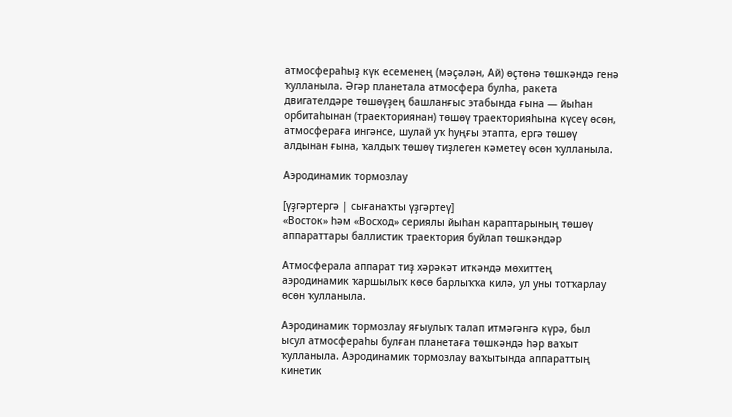атмосфераһыҙ күк есеменең (мәҫәлән, Ай) өҫтөнә төшкәндә генә ҡулланыла. Әгәр планетала атмосфера булһа, ракета двигателдәре төшөүҙең башланғыс этабында ғына — йыһан орбитаһынан (траекториянан) төшөү траекторияһына күсеү өсөн, атмосфераға ингәнсе, шулай уҡ һуңғы этапта, ергә төшөү алдынан ғына, ҡалдыҡ төшөү тиҙлеген кәметеү өсөн ҡулланыла.

Аэродинамик тормозлау

[үҙгәртергә | сығанаҡты үҙгәртеү]
«Восток» һәм «Восход» сериялы йыһан караптарының төшөү аппараттары баллистик траектория буйлап төшкәндәр

Атмосферала аппарат тиҙ хәрәкәт иткәндә мөхиттең аэродинамик ҡаршылыҡ көсө барлыҡҡа килә, ул уны тотҡарлау өсөн ҡулланыла.

Аэродинамик тормозлау яғыулыҡ талап итмәгәнгә күрә, был ысул атмосфераһы булған планетаға төшкәндә һәр ваҡыт ҡулланыла. Аэродинамик тормозлау ваҡытында аппараттың кинетик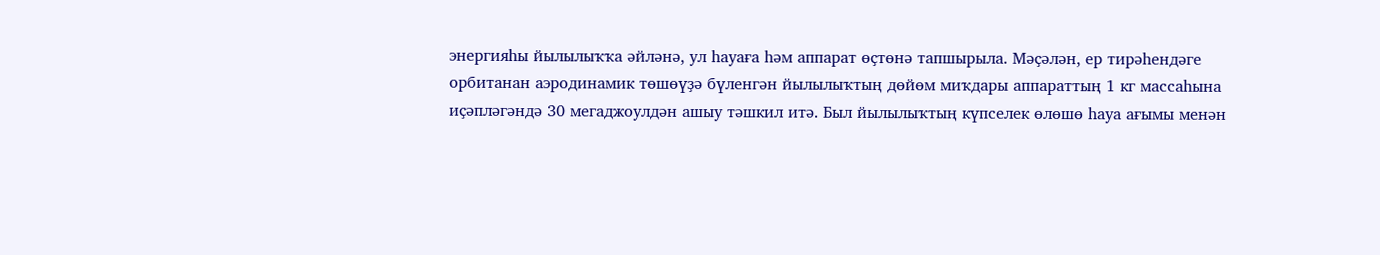энергияһы йылылыҡҡа әйләнә, ул һауаға һәм аппарат өҫтөнә тапшырыла. Мәҫәлән, ер тирәһендәге орбитанан аэродинамик төшөүҙә бүленгән йылылыҡтың дөйөм миҡдары аппараттың 1 кг массаһына иҫәпләгәндә 30 мегаджоулдән ашыу тәшкил итә. Был йылылыҡтың күпселек өлөшө һауа ағымы менән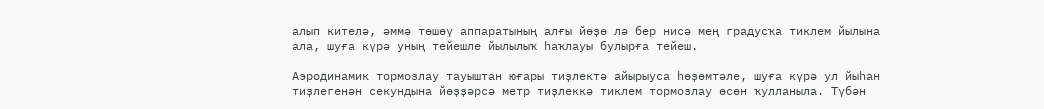алып кителә, әммә төшөү аппаратының алғы йөҙө лә бер нисә мең градусҡа тиклем йылына ала, шуға күрә уның тейешле йылылыҡ һаҡлауы булырға тейеш.

Аэродинамик тормозлау тауыштан юғары тиҙлектә айырыуса һөҙөмтәле, шуға күрә ул йыһан тиҙлегенән секундына йөҙҙәрсә метр тиҙлеккә тиклем тормозлау өсөн ҡулланыла. Түбән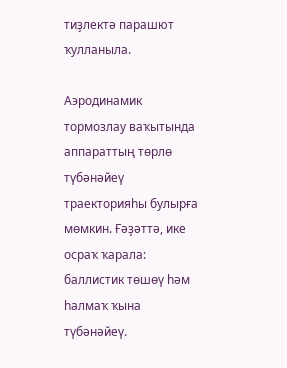тиҙлектә парашют ҡулланыла.

Аэродинамик тормозлау ваҡытында аппараттың төрлө түбәнәйеү траекторияһы булырға мөмкин. Ғәҙәттә, ике осраҡ ҡарала: баллистик төшөү һәм һалмаҡ ҡына түбәнәйеү.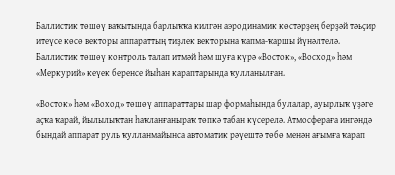Баллистик төшөү ваҡытында барлыҡҡа килгән аэродинамик көстәрҙең берҙәй тәьҫир итеүсе көсө векторы аппараттың тиҙлек векторына ҡапма-ҡаршы йүнәлтелә. Баллистик төшөү контроль талап итмәй һәм шуға күрә «Восток», «Восход» һәм «Меркурий» кеүек беренсе йыһан караптарында ҡулланылған.

«Восток» һәм «Воход» төшөү аппараттары шар формаһында булалар, ауырлыҡ үҙәге аҫҡа ҡарай, йылылыҡтан һаҡланғаныраҡ төпкә табан күсерелә. Атмосфераға ингәндә бындай аппарат руль ҡулланмайынса автоматик рәүештә төбө менән ағымға ҡарап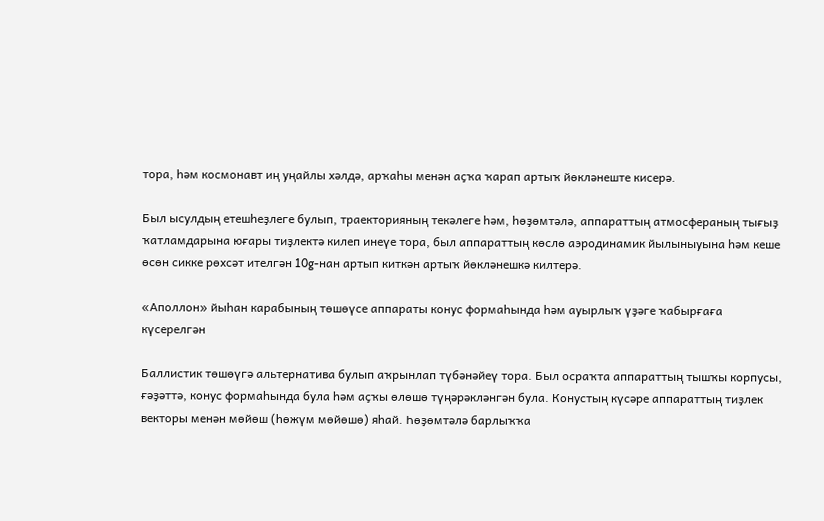тора, һәм космонавт иң уңайлы хәлдә, арҡаһы менән аҫҡа ҡарап артыҡ йөкләнеште кисерә.

Был ысулдың етешһеҙлеге булып, траекторияның текәлеге һәм, һөҙөмтәлә, аппараттың атмосфераның тығыҙ ҡатламдарына юғары тиҙлектә килеп инеүе тора, был аппараттың көслө аэродинамик йылыныуына һәм кеше өсөн сикке рөхсәт ителгән 10g-нан артып киткән артыҡ йөкләнешкә килтерә.

«Аполлон» йыһан карабының төшөүсе аппараты конус формаһында һәм ауырлыҡ үҙәге ҡабырғаға күсерелгән

Баллистик төшөүгә альтернатива булып аҡрынлап түбәнәйеү тора. Был осраҡта аппараттың тышҡы корпусы, ғәҙәттә, конус формаһында була һәм аҫҡы өлөшө түңәрәкләнгән була. Конустың күсәре аппараттың тиҙлек векторы менән мөйөш (һөжүм мөйөшө) яһай. Һөҙөмтәлә барлыҡҡа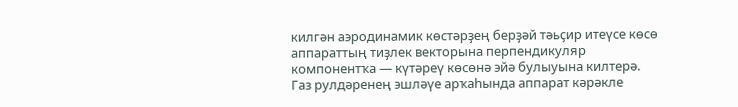килгән аэродинамик көстәрҙең берҙәй тәьҫир итеүсе көсө аппараттың тиҙлек векторына перпендикуляр компонентҡа — күтәреү көсөнә эйә булыуына килтерә. Газ рулдәренең эшләүе арҡаһында аппарат кәрәкле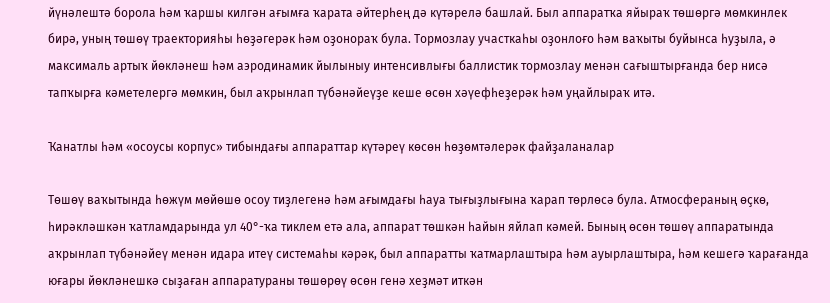йүнәлештә борола һәм ҡаршы килгән ағымға ҡарата әйтерһең дә күтәрелә башлай. Был аппаратҡа яйыраҡ төшөргә мөмкинлек бирә, уның төшөү траекторияһы һөҙәгерәк һәм оҙонораҡ була. Тормозлау участкаһы оҙонлоғо һәм ваҡыты буйынса һуҙыла, ә максималь артыҡ йөкләнеш һәм аэродинамик йылыныу интенсивлығы баллистик тормозлау менән сағыштырғанда бер нисә тапҡырға кәметелергә мөмкин, был аҡрынлап түбәнәйеүҙе кеше өсөн хәүефһеҙерәк һәм уңайлыраҡ итә.

Ҡанатлы һәм «осоусы корпус» тибындағы аппараттар күтәреү көсөн һөҙөмтәлерәк файҙаланалар

Төшөү ваҡытында һөжүм мөйөшө осоу тиҙлегенә һәм ағымдағы һауа тығыҙлығына ҡарап төрлөсә була. Атмосфераның өҫкө, һирәкләшкән ҡатламдарында ул 40°-ҡа тиклем етә ала, аппарат төшкән һайын яйлап кәмей. Бының өсөн төшөү аппаратында аҡрынлап түбәнәйеү менән идара итеү системаһы кәрәк, был аппаратты ҡатмарлаштыра һәм ауырлаштыра, һәм кешегә ҡарағанда юғары йөкләнешкә сыҙаған аппаратураны төшөрөү өсөн генә хеҙмәт иткән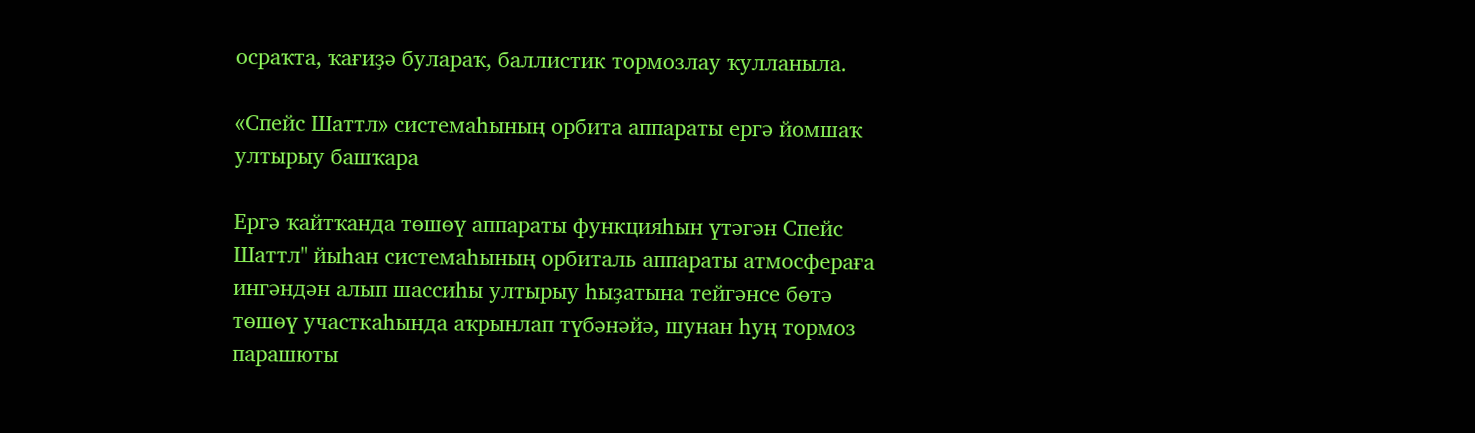осраҡта, ҡағиҙә булараҡ, баллистик тормозлау ҡулланыла.

«Спейс Шаттл» системаһының орбита аппараты ергә йомшаҡ ултырыу башҡара

Ергә ҡайтҡанда төшөү аппараты функцияһын үтәгән Спейс Шаттл" йыһан системаһының орбиталь аппараты атмосфераға ингәндән алып шассиһы ултырыу һыҙатына тейгәнсе бөтә төшөү участкаһында аҡрынлап түбәнәйә, шунан һуң тормоз парашюты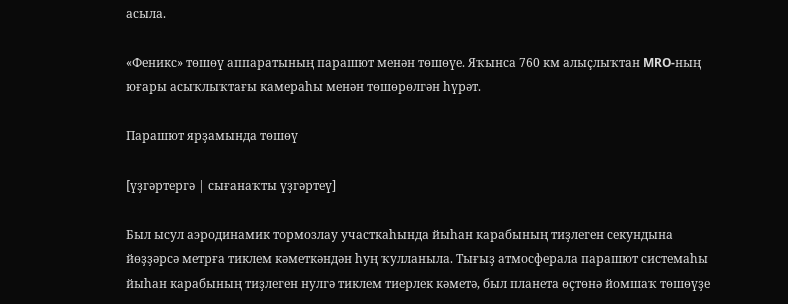асыла.

«Феникс» төшөү аппаратының парашют менән төшөүе. Яҡынса 760 км алыҫлыҡтан MRO-ның юғары асыҡлыҡтағы камераһы менән төшөрөлгән һүрәт.

Парашют ярҙамында төшөү

[үҙгәртергә | сығанаҡты үҙгәртеү]

Был ысул аэродинамик тормозлау участкаһында йыһан карабының тиҙлеген секундына йөҙҙәрсә метрға тиклем кәметкәндән һуң ҡулланыла. Тығыҙ атмосферала парашют системаһы йыһан карабының тиҙлеген нулгә тиклем тиерлек кәметә, был планета өҫтөнә йомшаҡ төшөүҙе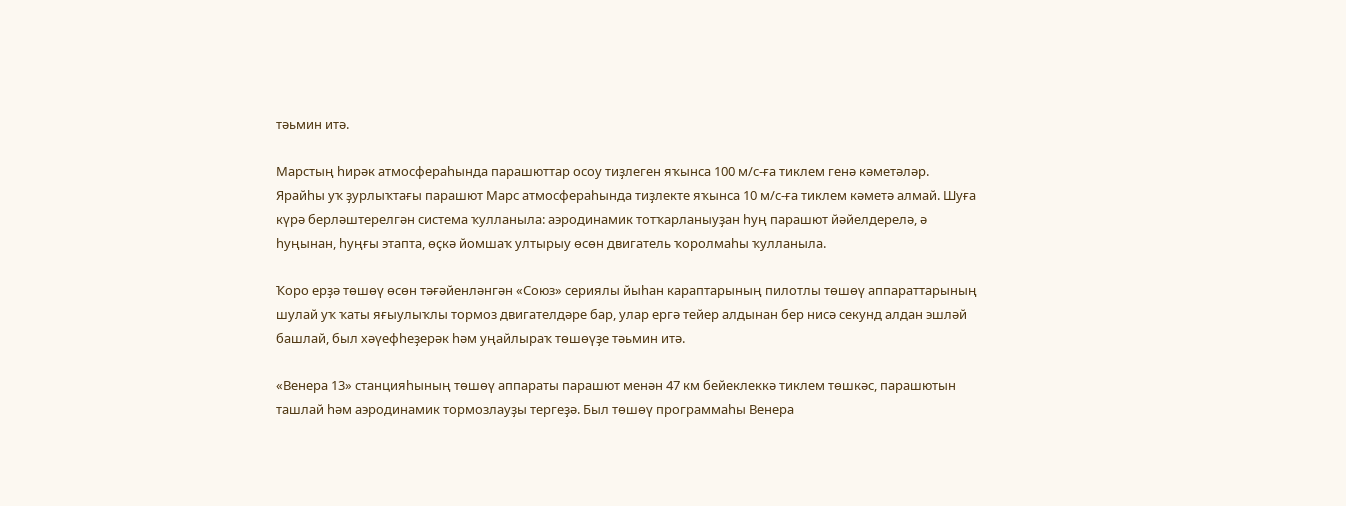тәьмин итә.

Марстың һирәк атмосфераһында парашюттар осоу тиҙлеген яҡынса 100 м/с-ға тиклем генә кәметәләр. Ярайһы уҡ ҙурлыҡтағы парашют Марс атмосфераһында тиҙлекте яҡынса 10 м/с-ға тиклем кәметә алмай. Шуға күрә берләштерелгән система ҡулланыла: аэродинамик тотҡарланыуҙан һуң парашют йәйелдерелә, ә һуңынан, һуңғы этапта, өҫкә йомшаҡ ултырыу өсөн двигатель ҡоролмаһы ҡулланыла.

Ҡоро ерҙә төшөү өсөн тәғәйенләнгән «Союз» сериялы йыһан караптарының пилотлы төшөү аппараттарының шулай уҡ ҡаты яғыулыҡлы тормоз двигателдәре бар, улар ергә тейер алдынан бер нисә секунд алдан эшләй башлай, был хәүефһеҙерәк һәм уңайлыраҡ төшөүҙе тәьмин итә.

«Венера 13» станцияһының төшөү аппараты парашют менән 47 км бейеклеккә тиклем төшкәс, парашютын ташлай һәм аэродинамик тормозлауҙы тергеҙә. Был төшөү программаһы Венера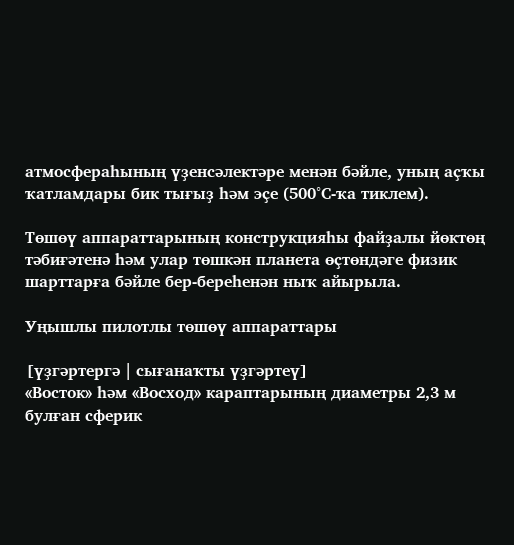атмосфераһының үҙенсәлектәре менән бәйле, уның аҫҡы ҡатламдары бик тығыҙ һәм эҫе (500°С-ҡа тиклем).

Төшөү аппараттарының конструкцияһы файҙалы йөктөң тәбиғәтенә һәм улар төшкән планета өҫтөндәге физик шарттарға бәйле бер-береһенән ныҡ айырыла.

Уңышлы пилотлы төшөү аппараттары

[үҙгәртергә | сығанаҡты үҙгәртеү]
«Восток» һәм «Восход» караптарының диаметры 2,3 м булған сферик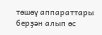төшөү аппараттары берҙән алып өс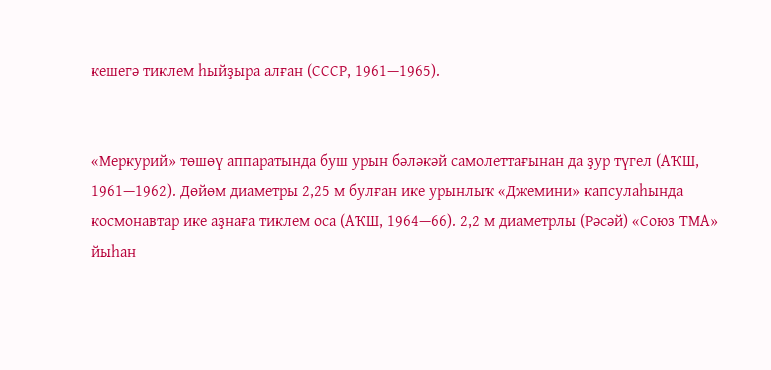кешегә тиклем һыйҙыра алған (СССР, 1961—1965).


«Меркурий» төшөү аппаратында буш урын бәләкәй самолеттағынан да ҙур түгел (АҠШ, 1961—1962). Дөйөм диаметры 2,25 м булған ике урынлыҡ «Джемини» капсулаһында космонавтар ике аҙнаға тиклем оса (АҠШ, 1964—66). 2,2 м диаметрлы (Рәсәй) «Союз ТМА» йыһан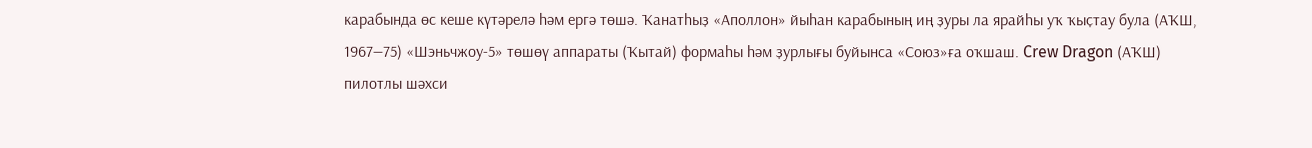карабында өс кеше күтәрелә һәм ергә төшә. Ҡанатһыҙ «Аполлон» йыһан карабының иң ҙуры ла ярайһы уҡ ҡыҫтау була (АҠШ, 1967—75) «Шэньчжоу-5» төшөү аппараты (Ҡытай) формаһы һәм ҙурлығы буйынса «Союз»ға оҡшаш. Crew Dragon (АҠШ) пилотлы шәхси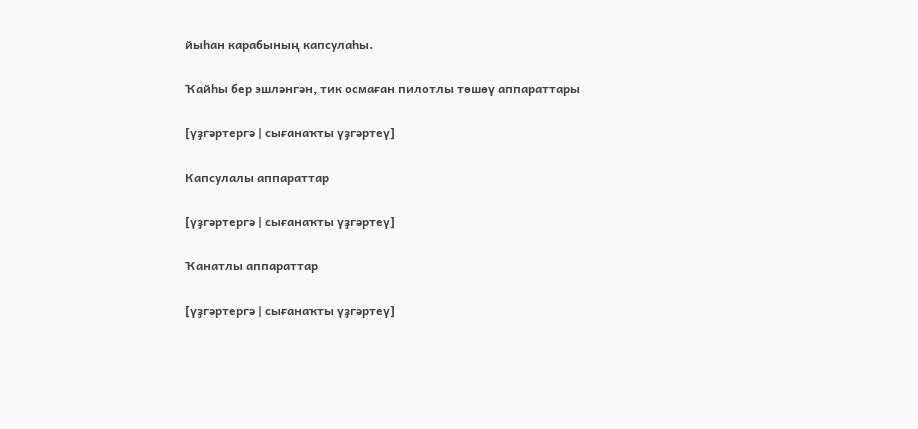йыһан карабының капсулаһы.

Ҡайһы бер эшләнгән, тик осмаған пилотлы төшөү аппараттары

[үҙгәртергә | сығанаҡты үҙгәртеү]

Капсулалы аппараттар

[үҙгәртергә | сығанаҡты үҙгәртеү]

Ҡанатлы аппараттар

[үҙгәртергә | сығанаҡты үҙгәртеү]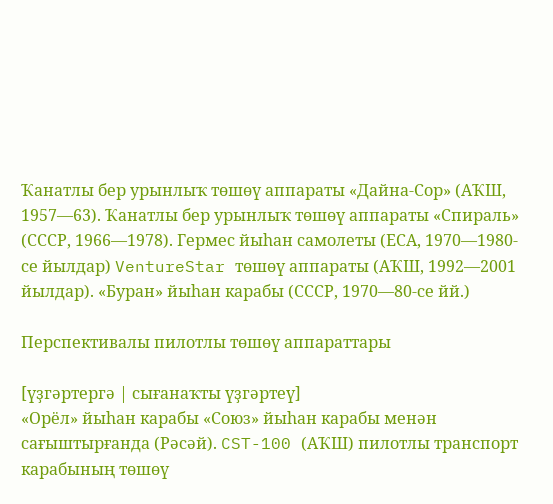Ҡанатлы бер урынлыҡ төшөү аппараты «Дайна-Сор» (АҠШ, 1957—63). Ҡанатлы бер урынлыҡ төшөү аппараты «Спираль» (СССР, 1966—1978). Гермес йыһан самолеты (ЕСА, 1970—1980-се йылдар) VentureStar төшөү аппараты (АҠШ, 1992—2001 йылдар). «Буран» йыһан карабы (СССР, 1970—80-се йй.)

Перспективалы пилотлы төшөү аппараттары

[үҙгәртергә | сығанаҡты үҙгәртеү]
«Орёл» йыһан карабы «Союз» йыһан карабы менән сағыштырғанда (Рәсәй). CST-100 (АҠШ) пилотлы транспорт карабының төшөү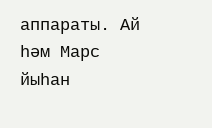аппараты. Ай һәм Марс йыһан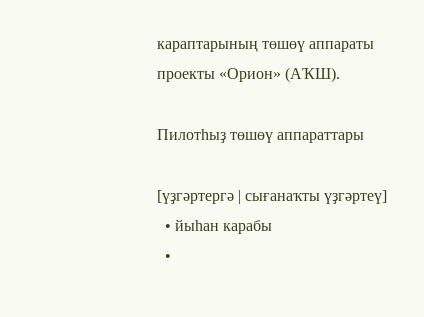караптарының төшөү аппараты проекты «Орион» (АҠШ).

Пилотһыҙ төшөү аппараттары

[үҙгәртергә | сығанаҡты үҙгәртеү]
  • йыһан карабы
  •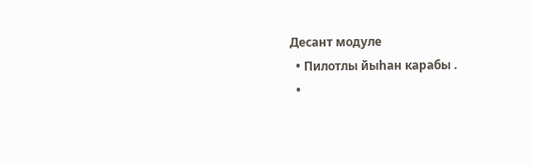Десант модуле
  • Пилотлы йыһан карабы .
  •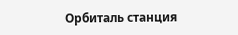Орбиталь станция